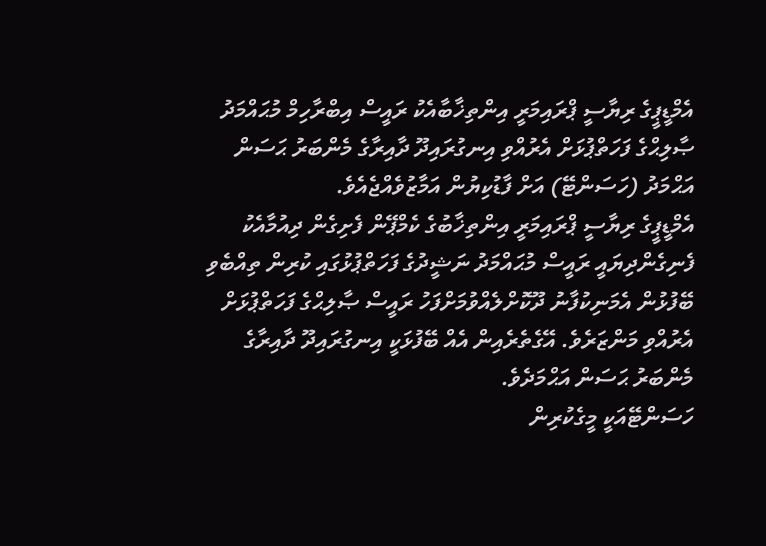އެމްޑީޕީގެ ރިޔާސީ ޕްރައިމަރީ އިންތިޚާބާއެކު ރައީސް އިބްރާހިމް މުޙައްމަދު ޞާލިޙްގެ ފަހަތްޕުޅަށް އެރުއްވި އިނގުރައިދޫ ދާއިރާގެ މެންބަރު ޙަސަން އަޙްމަދު (ހަސަންޓޭ) އަށް ފާޑުކިޔުން އަމާޒުވެއްޖެއެވެ.
އެމްޑީޕީގެ ރިޔާސީ ޕްރައިމަރީ އިންތިޚާބުގެ ކެމްޕޭން ފެށިގެން ދިއުމާއެކު ފެނިގެންދިޔައީ ރައީސް މުޙައްމަދު ނަޝީދުގެ ފަހަތްޕުޅުގައި ކުރިން ތިއްބެވި ބޭފުޅުން އެމަނިކުފާނު ދޫކޮށްލެއްވުމަށްފަހު ރައީސް ޞާލިޙްގެ ފަހަތްޕުޅަށް އެރުއްވި މަންޒަރެވެ. އޭގެތެރެއިން އެއް ބޭފުޅަކީ އިނގުރައިދޫ ދާއިރާގެ މެންބަރު ޙަސަން އަޙްމަދެވެ.
ހަސަންޓޭއަކީ މީގެކުރިން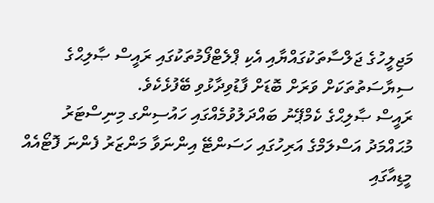މަޖިލީހުގެ ޖަލްސާތަކުގައްޔާއި އެކި ޕްލެޓްފޯމުތަކުގައި ރައީސް ޞާލިޙްގެ ސިޔާސަތުތަކަށް ވަރަށް ބޮޑަށް ފާޑުވިދާޅުވި ބޭފުޅެކެވެ.
ރައީސް ޞާލިޙްގެ ކެމްޕޭނު ބައްދަލުވުމެއްގައި ހައުސިންގ މިނިސްޓަރު މުޙައްމަދު އަސްލަމްގެ އަރިހުގައި ހަސަންޓޭ އިންނަވާ މަންޒަރު ފެންނަ ފޮޓޯއެއް މީޑިއާގައި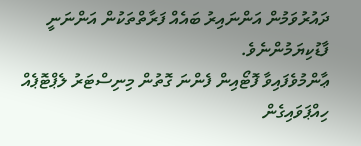ދައުރުވަމުން އަންނައިރު ބައެއް ފަރާތްތަކުން އަންނަނީ ފާޑުކިޔަމުންނެވެ.
ޢާންމުވެފައިވާ ފޮޓޯއިން ފެންނަ ގޮތުން މިނިސްޓަރު ލެޕްޓޮޕެއް ހިއްޕަވައިގެން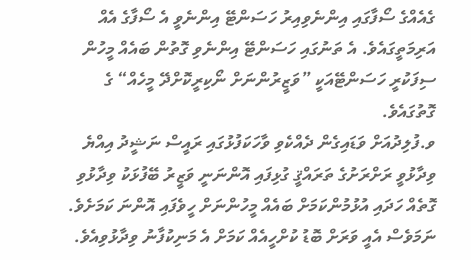ގެއެއްގެ ސޯފާގައި އިންނެވިއިރު ހަސަންޓޭ އިންނެވީ އެ ސޯފާގެ އެއް އަރިމަތީގައެވެ. އެ ތަނުގައި ހަސަންޓޭ އިންނެވި ގޮތުން ބައެއް މީހުން ސިފަކުރީ ހަސަންޓޭއަކީ ”ވަޒީރުންނަށް ނޯކިރީކޮށްދޭ މީހެއް“ ގެ ގޮތުގައެވެ.
ވ.ފުލިދުއަށް ވަޑައިގެން ދެއްކެވި ވާހަކަފުޅުގައި ރައީސް ނަޝީދު އިއްޔެ ވިދާޅުވީ ރަށްރަށުގެ ތަރައްޤީ ގުޅިފައި އޮންނަނީ ވަޒީރު ބޭފުޅަކު ވިދާޅުވި ގޮތެއް ހަދައި އުޅުމުންކަމަށް ބައެއް މީހުންނަށް ހީވެފައި އޮންނަ ކަމަށެވެ. ނަމަވެސް އެއީ ވަރަށް ބޮޑު ކުށްހީއެއް ކަމަށް އެ މަނިކުފާނު ވިދާޅުވިއެވެ.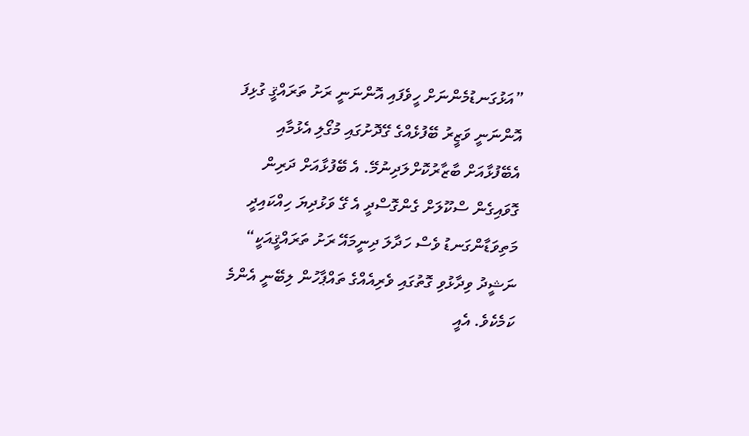”އަޅުގަނޑުމެންނަށް ހީވެފައި އޮންނަނީ ރަށު ތަރައްޤީ ގުޅިފަ އޮންނަނީ ވަޒީރު ބޭފުޅެއްގެ ގޭދޮށުގައި މުގޯލި އެޅުމާއި އެބޭފުޅާއަށް ބާޒާރުކޮށްލަދިނުމޭ. އެ ބޭފުޅާއަށް ދަރިން ގޮވައިގެން ސްކޫލަށް ގެންގޮސްދީ އެ ގޭ ވަޅުދިޔަ ހިއްކައިދީ މަތިވަޑާންގަނޑު ވެސް ހަދާލަ ދިނީމައޭ ރަށު ތަރައްޤީއަކީ“
ނަޝީދު ވިދާޅުވި ގޮތުގައި ވެރިއެއްގެ ތައްޕާހުން ލިބޭނީ އެންމެ ކަމެކެވެ. އެއީ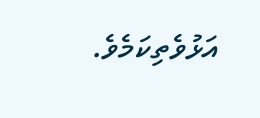އަޅުވެތިކަމެވެ.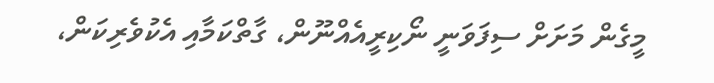މީގެން މަށަށް ސިފަވަނީ ނޯކިރީއެއްނޫން، ގާތްކަމާއި އެކުވެރިކަން،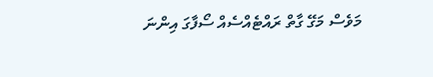މަވެސް މަގޭ ގާތް ރައްޓެއްސެއް ސޯފާގަ އިންނަ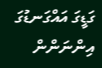ގަޑީގަ އައްގަނޑުގަ އިންނަންން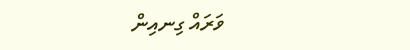ވަރައް ގިނއިން